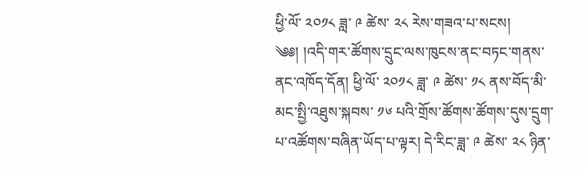ཕྱི་ལོ་ ༢༠༡༨ ཟླ་ ༩ ཚེས་ ༢༨ རེས་གཟའ་པ་སངས།
༄༅། །འདི་གར་ཚོགས་དྲུང་ལས་ཁུངས་ནང་བཏང་གནས་ནང་འཁོད་དོན། ཕྱི་ལོ་ ༢༠༡༨ ཟླ་ ༩ ཚེས་ ༡༨ ནས་བོད་མི་མང་སྤྱི་འཐུས་སྐབས་ ༡༦ པའི་གྲོས་ཚོགས་ཚོགས་དུས་དྲུག་པ་འཚོགས་བཞིན་ཡོད་པ་ལྟར། དེ་རིང་ཟླ་ ༩ ཚེས་ ༢༨ ཉིན་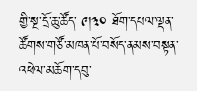གྱི་སྔ་དྲོ་ཆུ་ཚོད་ ༩།༣༠ ཐོག་དཔལ་ལྡན་ཚོགས་གཙོ་མཁན་པོ་བསོད་ནམས་བསྟན་འཕེལ་མཆོག་དབུ་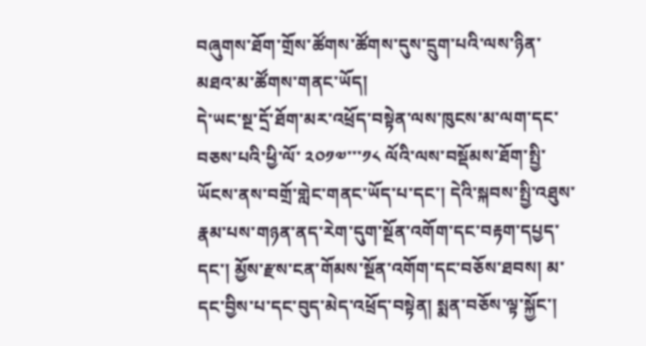བཞུགས་ཐོག་གྲོས་ཚོགས་ཚོགས་དུས་དྲུག་པའི་ལས་ཉིན་མཐའ་མ་ཚོགས་གནང་ཡོད།
དེ་ཡང་སྔ་དྲོ་ཐོག་མར་འཕྲོད་བསྟེན་ལས་ཁུངས་མ་ལག་དང་བཅས་པའི་ཕྱི་ལོ་ ༢༠༡༧་་་༡༨ ལོའི་ལས་བསྡོམས་ཐོག་སྤྱི་ཡོངས་ནས་བགྲོ་གླེང་གནང་ཡོད་པ་དང་། དེའི་སྐབས་སྤྱི་འཐུས་རྣམ་པས་གཉན་ནད་རེག་དུག་སྔོན་འགོག་དང་བརྟག་དཔྱད་དང་། མྱོས་རྫས་ངན་གོམས་སྔོན་འགོག་དང་བཅོས་ཐབས། མ་དང་བྱིས་པ་དང་བུད་མེད་འཕྲོད་བསྟེན། སྨན་བཅོས་ལྟ་སྐྱོང་།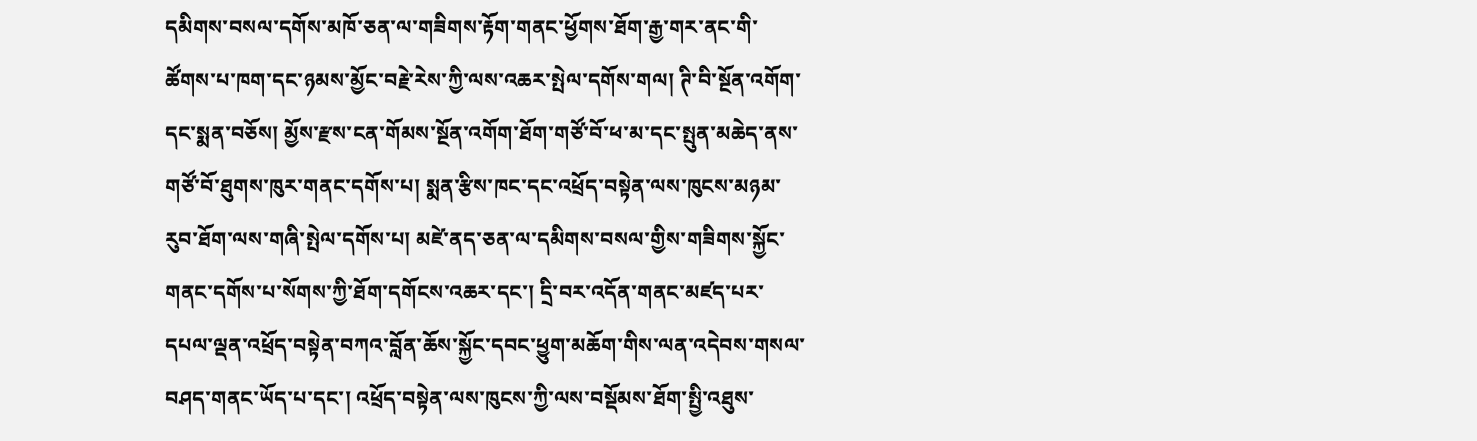དམིགས་བསལ་དགོས་མཁོ་ཅན་ལ་གཟིགས་རྟོག་གནང་ཕྱོགས་ཐོག་རྒྱ་གར་ནང་གི་ཚོགས་པ་ཁག་དང་ཉམས་མྱོང་བརྗེ་རེས་ཀྱི་ལས་འཆར་སྤེལ་དགོས་གལ། ཊི་བི་སྔོན་འགོག་དང་སྨན་བཅོས། མྱོས་རྫས་ངན་གོམས་སྔོན་འགོག་ཐོག་གཙོ་བོ་ཕ་མ་དང་སྤུན་མཆེད་ནས་གཙོ་བོ་ཐུགས་ཁུར་གནང་དགོས་པ། སྨན་རྩིས་ཁང་དང་འཕྲོད་བསྟེན་ལས་ཁུངས་མཉམ་རུབ་ཐོག་ལས་གཞི་སྤེལ་དགོས་པ། མཛེ་ནད་ཅན་ལ་དམིགས་བསལ་གྱིས་གཟིགས་སྐྱོང་གནང་དགོས་པ་སོགས་ཀྱི་ཐོག་དགོངས་འཆར་དང་། དྲི་བར་འདོན་གནང་མཛད་པར་དཔལ་ལྡན་འཕྲོད་བསྟེན་བཀའ་བློན་ཆོས་སྐྱོང་དབང་ཕྱུག་མཆོག་གིས་ལན་འདེབས་གསལ་བཤད་གནང་ཡོད་པ་དང་། འཕྲོད་བསྟེན་ལས་ཁུངས་ཀྱི་ལས་བསྡོམས་ཐོག་སྤྱི་འཐུས་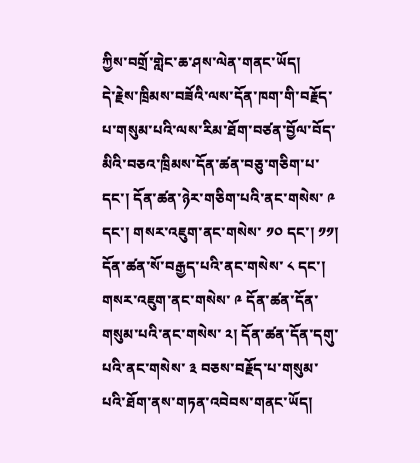ཀྱིས་བགྲོ་གླེང་ཆ་ཤས་ལེན་གནང་ཡོད།
དེ་རྗེས་ཁྲིམས་བཟོའི་ལས་དོན་ཁག་གི་བརྗོད་པ་གསུམ་པའི་ལས་རིམ་ཐོག་བཙན་བྱོལ་བོད་མིའི་བཅའ་ཁྲིམས་དོན་ཚན་བཅུ་གཅིག་པ་དང་། དོན་ཚན་ཉེར་གཅིག་པའི་ནང་གསེས་ ༩ དང་། གསར་འཇུག་ནང་གསེས་ ༡༠ དང་། ༡༡། དོན་ཚན་སོ་བརྒྱད་པའི་ནང་གསེས་ ༨ དང་། གསར་འཇུག་ནང་གསེས་ ༩ དོན་ཚན་དོན་གསུམ་པའི་ནང་གསེས་ ༢། དོན་ཚན་དོན་དགུ་པའི་ནང་གསེས་ ༣ བཅས་བརྗོད་པ་གསུམ་པའི་ཐོག་ནས་གཏན་འབེབས་གནང་ཡོད།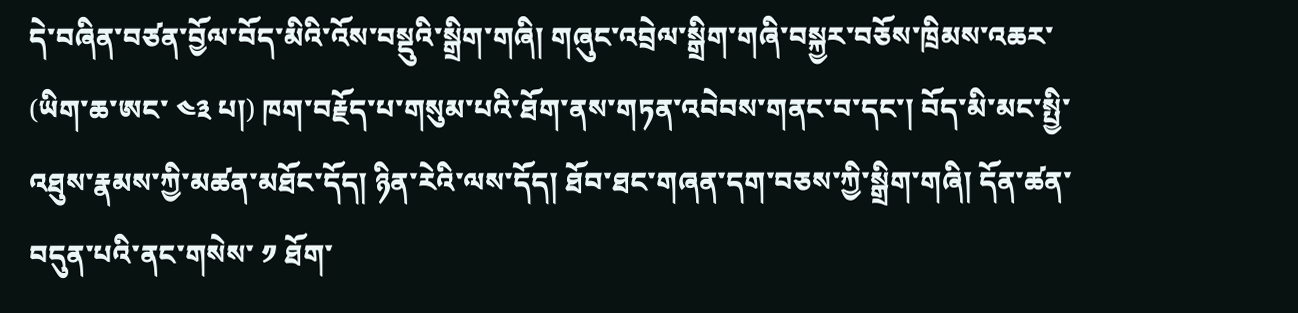དེ་བཞིན་བཙན་བྱོལ་བོད་མིའི་འོས་བསྡུའི་སྒྲིག་གཞི། གཞུང་འབྲེལ་སྒྲིག་གཞི་བསྐྱར་བཅོས་ཁྲིམས་འཆར་ (ཡིག་ཆ་ཨང་ ༤༣ པ།) ཁག་བརྗོད་པ་གསུམ་པའི་ཐོག་ནས་གཏན་འབེབས་གནང་བ་དང་། བོད་མི་མང་སྤྱི་འཐུས་རྣམས་ཀྱི་མཚན་མཐོང་དོད། ཉིན་རེའི་ལས་དོད། ཐོབ་ཐང་གཞན་དག་བཅས་ཀྱི་སྒྲིག་གཞི། དོན་ཚན་བདུན་པའི་ནང་གསེས་ ༡ ཐོག་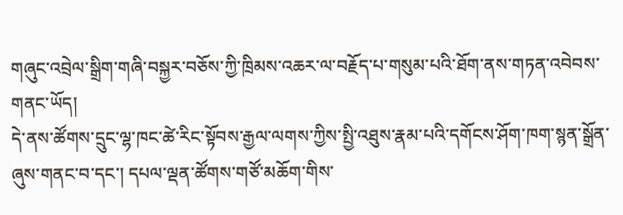གཞུང་འབྲེལ་སྒྲིག་གཞི་བསྐྱར་བཅོས་ཀྱི་ཁྲིམས་འཆར་ལ་བརྗོད་པ་གསུམ་པའི་ཐོག་ནས་གཏན་འབེབས་གནང་ཡོད།
དེ་ནས་ཚོགས་དྲུང་ལྷ་ཁང་ཚེ་རིང་སྟོབས་རྒྱལ་ལགས་ཀྱིས་སྤྱི་འཐུས་རྣམ་པའི་དགོངས་ཤོག་ཁག་སྙན་སྒྲོན་ཞུས་གནང་བ་དང་། དཔལ་ལྡན་ཚོགས་གཙོ་མཆོག་གིས་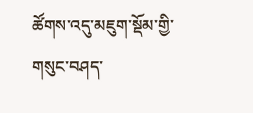ཚོགས་འདུ་མཇུག་སྡོམ་གྱི་གསུང་བཤད་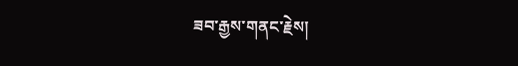ཟབ་རྒྱས་གནང་རྗེས།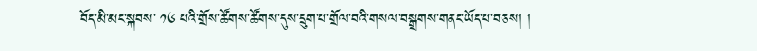བོད་མི་མང་སྐབས་ ༡༦ པའི་གྲོས་ཚོགས་ཚོགས་དུས་དྲུག་པ་གྲོལ་བའི་གསལ་བསྒྲགས་གནང་ཡོད་པ་བཅས། །